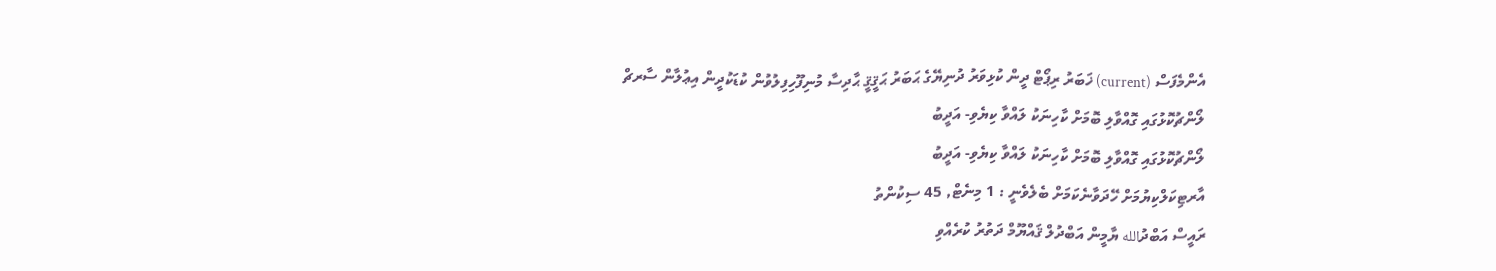އެންމެފަސް (current) ޚަބަރު ރިޕޯޓް ދީން ކުޅިވަރު ދުނިޔޭގެ ޙަބަރު ޙަޤީޤީ ޙާދިސާ މުނިފޫހިފިލުވުން ކުޑަކުދީން އިޢުލާން ސާރޗް
ލޯންޗުކޮޅުގައި ގޮއްވާލި ބޮމަށް ކާހިނަކު ލައްވާ ކިޔެވި- އަދީބު
ލޯންޗުކޮޅުގައި ގޮއްވާލި ބޮމަށް ކާހިނަކު ލައްވާ ކިޔެވި- އަދީބު
އާރޓިކަލްކިޔުމަށް ހޭދަވާނެކަމަށް ބެލެވެނީ : 1 މިނެޓް, 45 ސިކުންތު
ރައީސް އަބްދުالله ޔާމީން އަބްދުލް ޤައްޔޫމް ދަތުރު ކުރެއްވި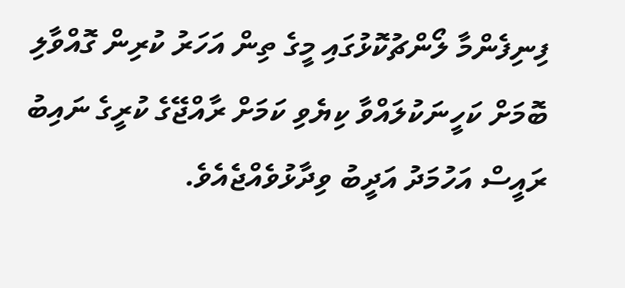ފިނިފެންމާ ލޯންޗުކޮޅުގައި މީގެ ތިން އަހަރު ކުރިން ގޮއްވާލި ބޮމަށް ކަހީނަކުލައްވާ ކިޔެވި ކަމަށް ރާއްޖޭގެ ކުރީގެ ނައިބު ރައީސް އަހުމަދު އަދީބު ވިދާޅުވެއްޖެއެވެ.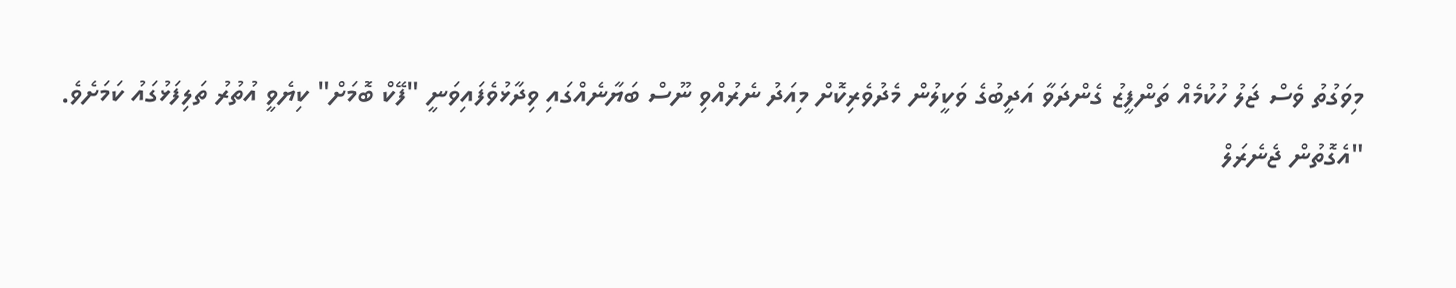މިވަގުތު ވެސް ޖަލު ހުކުމެއް ތަންފީޒު ގެންދަވާ އަދީބުގެ ވަކީލުން މެދުވެރިކޮށް މިއަދު ނެރުއްވި ނޫސް ބަޔާނެއްގައި ވިދާޅުވެފައިވަނީ "ފޭކް ބޮމަށް" ކިޔެވީ އުތުރު ތަލިފަޅުގައު ކަމަށެވެ.
"އެގޮތުން ޖެނެރަލް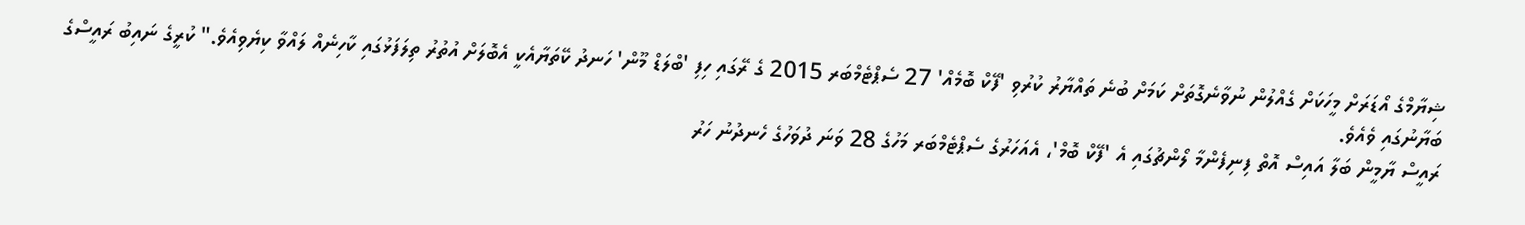ޝިޔާމްގެ އޯޑަރަށް މީހަކަށް ގެއްލުން ނުވާނެގޮތަށް ކަމަށް ބުނެ ތައްޔާރު ކުރުވި 'ފޭކް ބޮމެއް' 27 ސެޕްޓެމްބަރ 2015 ގެ ރޭގައި ހިފި 'ބްލަޑް މޫން' ހަނދު ކޭތަޔާއެކީ އެބޮލަށް އުތުރު ތިލަފަޅުގައި ކާހިނެއް ލައްވާ ކިޔެވިއެވެ." ކުރީގެ ނައިބު ރައީސްގެ ބަޔާނުގައި ވެއެވެ.
ރައީސް ޔާމީން ބަލާ އައިސް އޮތް ފިނިފެންމާ ލޯންޗުގައި އެ 'ފޭކް ބޮމް'، އެއަހަރުގެ ސެޕްޓެމްބަރ މަހުގެ 28 ވަނަ ދުވަހުގެ ހެނދުނު ހަރު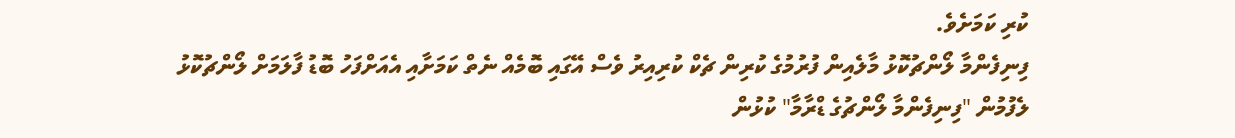ކުރި ކަމަށެވެ.
ފިނިފެންމާ ލޯންޗުކޮޅު މާލެއިން ފުރުމުގެ ކުރިން ޗެކް ކުރިއިރު ވެސް އޭގައި ބޮމެއް ނެތް ކަމަށާއި އެއަށްފަހު ބޮޑު ފާލަމަށް ލޯންޗުކޮޅު ލެފުމުން "ފިނިފެންމާ ލޯންޗުގެ ޑްރާމާ" ކުޅުން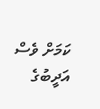ކަމަށް ވެސް އަދީބުގެ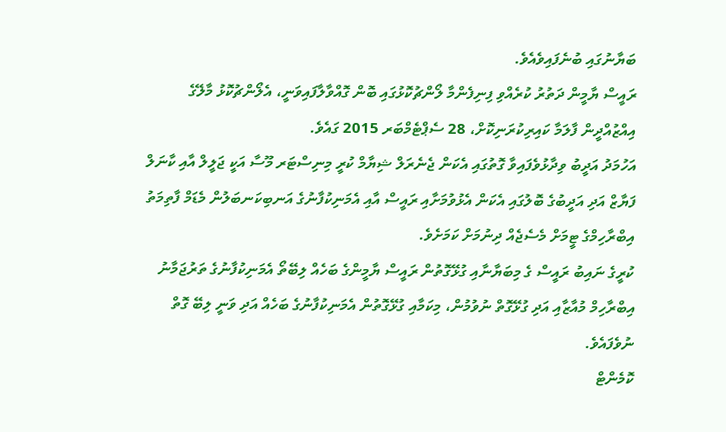ބަޔާނުގައި ބުނެފައިވެއެވެ.
ރައީސް ޔާމީން ދަތުރު ކުރެއްވި ފިނިފެންމާ ލޯންޗުކޮޅުގައި ބޮން ގޮއްވާލާފައިވަނީ، އެލޯންޗުކޮޅު މާލޭގެ އިއްޒުއްދީން ފާލަމާ ކައިރިކުރަނިކޮށް، 28 ސެޕްޓެމްބަރ 2015 ގައެވެ.
އަހުމަދު އަދީބު ވިދާޅުވެފައިވާ ގޮތުގައި އެކަން ޖެނެރަލް ޝިޔާމް ކުރީ މިނިސްޓަރ މޫސާ އަކީ ޖަލީލް އާއި ކާނަލް ފަޔާޒް އަދި އަދީބުގެ ބޮލުގައި އެކަން އެޅުވުމަށާއި ރައީސް އާއި އެމަނިކުފާނުގެ އަނބިކަނބަލުން މެޑަމް ފާތިމަތު އިބްރާހިމްގެ ޓީމަށް މެސެޖެއް ދިނުމަށް ކަމަށެވެ.
ކުރީގެ ނައިބު ރައީސް ގެ މިބަޔާނާއި ގުޅޭގޮތުން ރައީސް ޔާމީންގެ ބަހެއް ލިބޭތޯ އެމަނިކުފާނުގެ ތަރުޖަމާނު އިބްރާހިމް މުއާޒާއި އަދި ގުޅޭގޮތް ނުވުމުން، މިކަމާއި ގުޅޭގޮތުން އެމަނިކުފާނުގެ ބަހެއް އަދި ވަނީ ލިބޭ ގޮތް ނުވެފައެވެ.
ކޮމެންޓް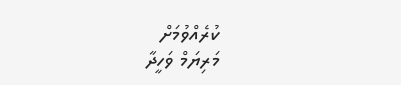ކުރެއްވުމަށް
މަރިޔަމް ވަހީދާ